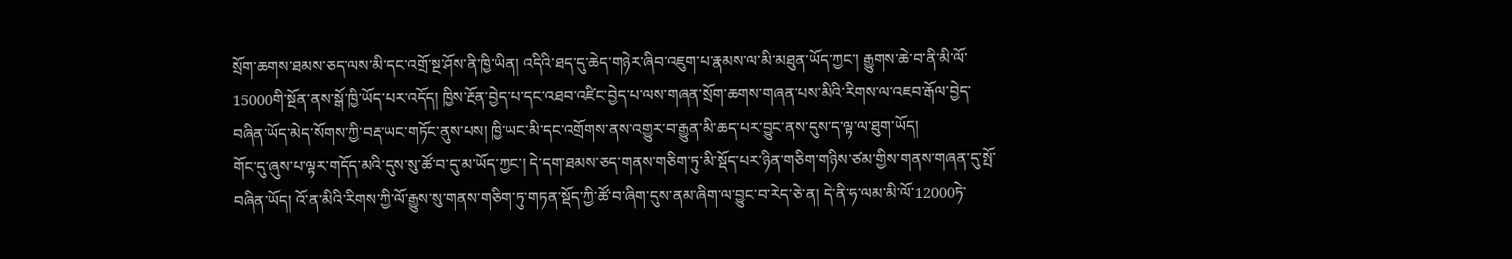སྲོག་ཆགས་ཐམས་ཅད་ལས་མི་དང་འགྲོ་སྔ་ཤོས་ནི་ཁྱི་ཡིན། འདིའི་ཐད་དུ་ཆེད་གཉེར་ཞིབ་འཇུག་པ་རྣམས་ལ་མི་མཐུན་ཡོད་ཀྱང་། རྒྱུགས་ཆེ་བ་ནི་མི་ལོ་15000གི་སྔོན་ནས་སྒོ་ཁྱི་ཡོད་པར་འདོད། ཁྱིས་རྔོན་བྱེད་པ་དང་འཐབ་འཛིང་བྱེད་པ་ལས་གཞན་སྲོག་ཆགས་གཞན་པས་མིའི་རིགས་ལ་འཇབ་རྒོལ་བྱེད་བཞིན་ཡོད་མེད་སོགས་ཀྱི་བརྡ་ཡང་གཏོང་ནུས་པས། ཁྱི་ཡང་མི་དང་འགྲོགས་ནས་འགྱུར་བ་རྒྱུན་མི་ཆད་པར་བྱུང་ནས་དུས་ད་ལྟ་ལ་ཐུག་ཡོད།
གོང་དུ་ཞུས་པ་ལྟར་གདོད་མའི་དུས་སུ་ཚོ་བ་དུ་མ་ཡོད་ཀྱང་། དེ་དག་ཐམས་ཅད་གནས་གཅིག་ཏུ་མི་སྡོད་པར་ཉིན་གཅིག་གཉིས་ཙམ་གྱིས་གནས་གཞན་དུ་སྤོ་བཞིན་ཡོད། འོ་ན་མིའི་རིགས་ཀྱི་ལོ་རྒྱུས་སུ་གནས་གཅིག་ཏུ་གཏན་སྡོད་ཀྱི་ཚོ་བ་ཞིག་དུས་ནམ་ཞིག་ལ་བྱུང་བ་རེད་ཅེ་ན། དེ་ནི་ཧ་ལམ་མི་ལོ་12000ཏེ་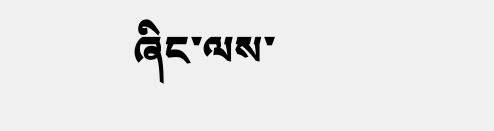ཞིང་ལས་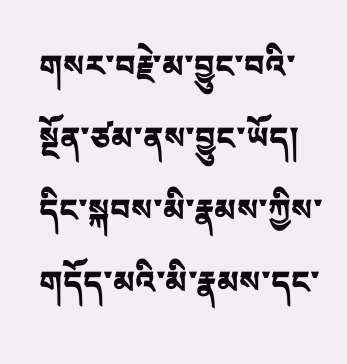གསར་བརྗེ་མ་བྱུང་བའི་སྔོན་ཙམ་ནས་བྱུང་ཡོད།
དིང་སྐབས་མི་རྣམས་ཀྱིས་གདོད་མའི་མི་རྣམས་དང་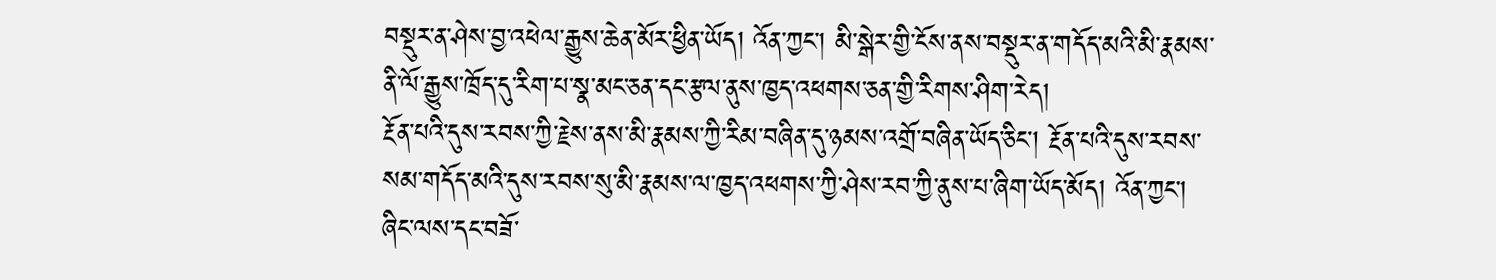བསྡུར་ན་ཤེས་བྱ་འཕེལ་རྒྱུས་ཆེན་མོར་ཕྱིན་ཡོད། འོན་ཀྱང་། མི་སྒེར་གྱི་ངོས་ནས་བསྡུར་ན་གདོད་མའི་མི་རྣམས་ནི་ལོ་རྒྱུས་ཁྲོད་དུ་རིག་པ་སྣ་མང་ཅན་དང་རྩལ་ནུས་ཁྱད་འཕགས་ཅན་གྱི་རིགས་ཤིག་རེད།
རྔོན་པའི་དུས་རབས་ཀྱི་རྗེས་ནས་མི་རྣམས་ཀྱི་རིམ་བཞིན་དུ་ཉམས་འགྲོ་བཞིན་ཡོད་ཅིང་། རྔོན་པའི་དུས་རབས་སམ་གདོད་མའི་དུས་རབས་སུ་མི་རྣམས་ལ་ཁྱད་འཕགས་ཀྱི་ཤེས་རབ་ཀྱི་ནུས་པ་ཞིག་ཡོད་མོད། འོན་ཀྱང་། ཞིང་ལས་དང་བཟོ་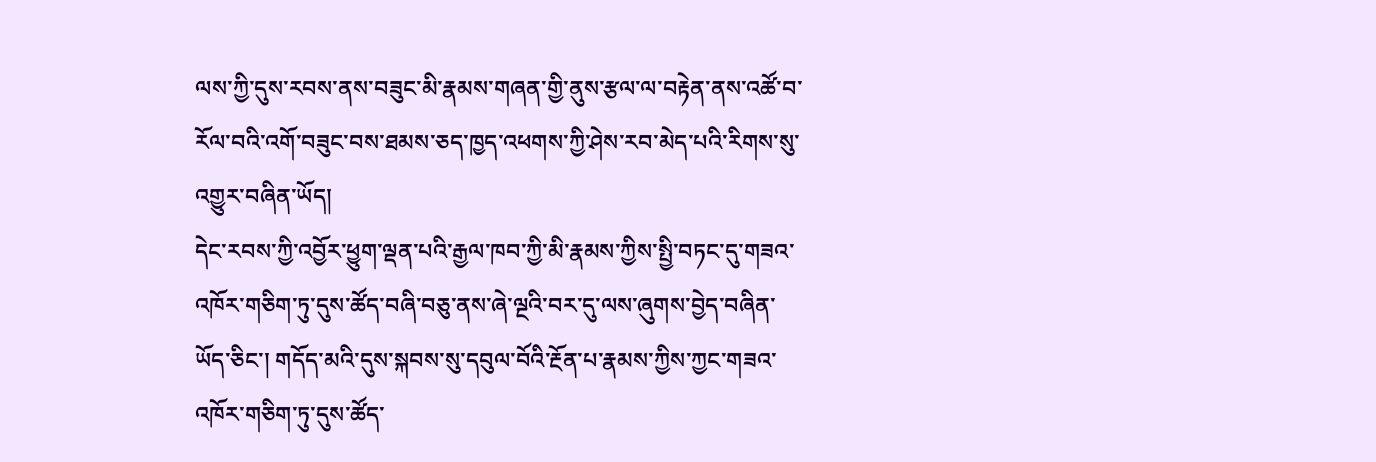ལས་ཀྱི་དུས་རབས་ནས་བཟུང་མི་རྣམས་གཞན་གྱི་ནུས་རྩལ་ལ་བརྟེན་ནས་འཚོ་བ་རོལ་བའི་འགོ་བཟུང་བས་ཐམས་ཅད་ཁྱད་འཕགས་ཀྱི་ཤེས་རབ་མེད་པའི་རིགས་སུ་འགྱུར་བཞིན་ཡོད།
དེང་རབས་ཀྱི་འབྱོར་ཕྱུག་ལྡན་པའི་རྒྱལ་ཁབ་ཀྱི་མི་རྣམས་ཀྱིས་སྤྱི་བཏང་དུ་གཟའ་འཁོར་གཅིག་ཏུ་དུས་ཚོད་བཞི་བཅུ་ནས་ཞེ་ལྔའི་བར་དུ་ལས་ཞུགས་བྱེད་བཞིན་ཡོད་ཅིང་། གདོད་མའི་དུས་སྐབས་སུ་དབུལ་བོའི་རྔོན་པ་རྣམས་ཀྱིས་ཀྱང་གཟའ་འཁོར་གཅིག་ཏུ་དུས་ཚོད་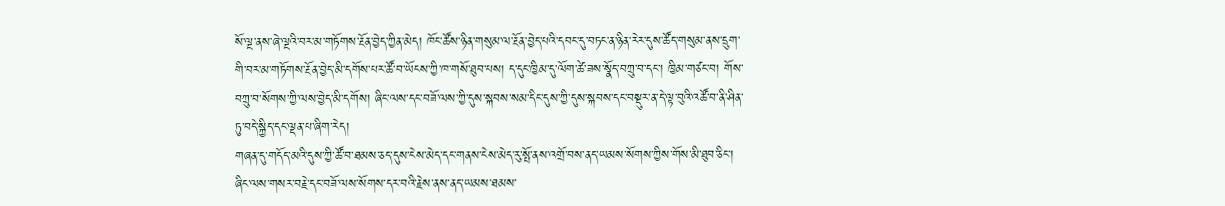སོ་ལྔ་ནས་ཞེ་ལྔའི་བར་མ་གཏོགས་རྔོན་བྱེད་ཀྱིན་མེད། ཁོང་ཚོས་ཉིན་གསུམ་ལ་རྔོན་བྱེད་པའི་དབང་དུ་བཏང་ན་ཉིན་རེར་དུས་ཚོད་གསུམ་ནས་དྲུག་གི་བར་མ་གཏོགས་རྔོན་བྱེད་མི་དགོས་པར་ཚོ་བ་ཡོངས་ཀྱི་ཁ་གསོ་ཐུབ་པས། ད་དུང་ཁྱིམ་དུ་ལོག་ཚེ་ཟས་སྣོད་བཀྲུ་བ་དང་། ཁྱིམ་གཙང་བ། གོས་བཀྲུ་བ་སོགས་ཀྱི་ལས་བྱེད་མི་དགོས། ཞིང་ལས་དང་བཟོ་ལས་ཀྱི་དུས་སྐབས་སམ་དིང་དུས་ཀྱི་དུས་སྐབས་དང་བསྡུར་ན་དེ་ལྟ་བུའི་འཚོ་བ་ནི་ཤིན་ཏུ་བདེ་སྐྱིད་དང་ལྡན་པ་ཞིག་རེད།
གཞན་དུ་གདོད་མའི་དུས་ཀྱི་ཚོ་བ་ཐམས་ཅད་དུས་ངེས་མེད་དང་གནས་ངེས་མེད་རུ་སྤོ་ནས་འགྲོ་བས་ནད་ཡམས་སོགས་ཀྱིས་གོས་མི་ཐུབ་ཅིང་། ཞིང་ལས་གསར་བརྗེ་དང་བཟོ་ལས་སོགས་དར་བའི་རྗེས་ནས་ནད་ཡམས་ཐམས་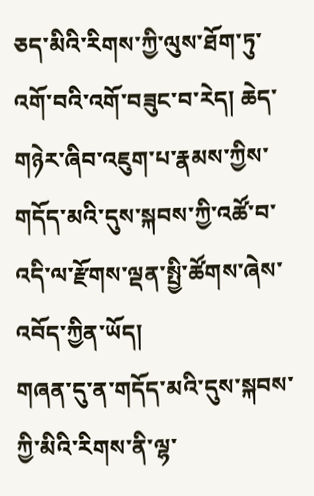ཅད་མིའི་རིགས་ཀྱི་ལུས་ཐོག་ཏུ་འགོ་བའི་འགོ་བཟུང་བ་རེད། ཆེད་གཉེར་ཞིབ་འཇུག་པ་རྣམས་ཀྱིས་གདོད་མའི་དུས་སྐབས་ཀྱི་འཚོ་བ་འདི་ལ་རྫོགས་ལྡན་སྤྱི་ཚོགས་ཞེས་འབོད་ཀྱིན་ཡོད།
གཞན་དུ་ན་གདོད་མའི་དུས་སྐབས་ཀྱི་མིའི་རིགས་ནི་ལྷ་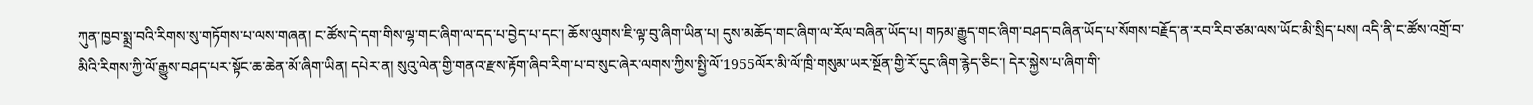ཀུན་ཁྱབ་སྨྲ་བའི་རིགས་སུ་གཏོགས་པ་ལས་གཞན། ང་ཚོས་དེ་དག་གིས་ལྷ་གང་ཞིག་ལ་དད་པ་བྱེད་པ་དང་། ཆོས་ལུགས་ཇི་ལྟ་བུ་ཞིག་ཡིན་པ། དུས་མཆོད་གང་ཞིག་ལ་རོལ་བཞིན་ཡོད་པ། གཏམ་རྒྱུད་གང་ཞིག་བཤད་བཞིན་ཡོད་པ་སོགས་བརྗོད་ན་རབ་རིབ་ཙམ་ལས་ཡོང་མི་སྲིད་པས། འདི་ནི་ང་ཚོས་འགྲོ་བ་མིའི་རིགས་ཀྱི་ལོ་རྒྱུས་བཤད་པར་སྟོང་ཆ་ཆེན་མོ་ཞིག་ཡིན། དཔེར་ན། སུའུ་ལེན་གྱི་གནའ་རྫས་རྟོག་ཞིབ་རིག་པ་བ་སུང་ཞེར་ལགས་ཀྱིས་སྤྱི་ལོ་1955ལོར་མི་ལོ་ཁྲི་གསུམ་ཡར་སྔོན་གྱི་རོ་དུང་ཞིག་རྙེད་ཅིང་། དེར་སྐྱེས་པ་ཞིག་གི་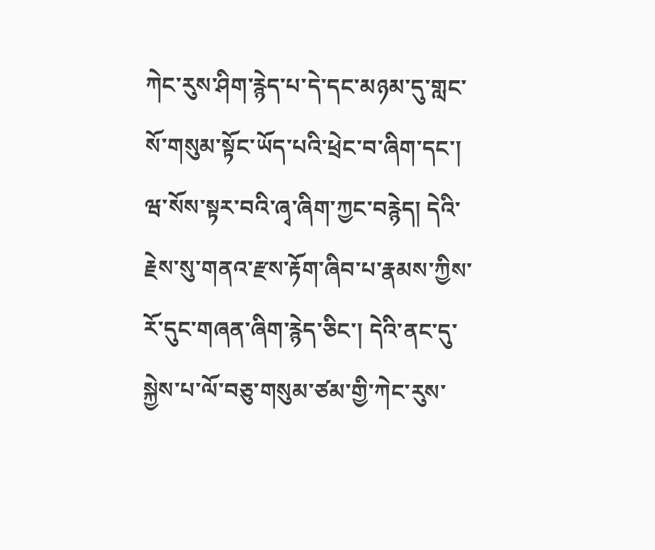ཀེང་རུས་ཤིག་རྙེད་པ་དེ་དང་མཉམ་དུ་གླང་སོ་གསུམ་སྟོང་ཡོད་པའི་ཕྲེང་བ་ཞིག་དང་། ཝ་སོས་སྟར་བའི་ཞྭ་ཞིག་ཀྱང་བརྙེད། དེའི་རྗེས་སུ་གནའ་རྫས་རྟོག་ཞིབ་པ་རྣམས་ཀྱིས་རོ་དུང་གཞན་ཞིག་རྙེད་ཅིང་། དེའི་ནང་དུ་སྐྱེས་པ་ལོ་བཅུ་གསུམ་ཙམ་གྱི་ཀེང་རུས་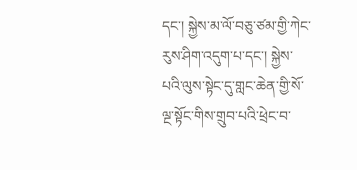དང་། སྐྱེས་མ་ལོ་བཅུ་ཙམ་གྱི་ཀེང་རུས་ཤིག་འདུག་པ་དང་། སྐྱེས་པའི་ལུས་སྟེང་དུ་གླང་ཆེན་གྱི་སོ་ལྔ་སྟོང་གིས་གྲུབ་པའི་ཕྲེང་བ་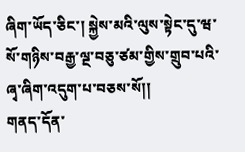ཞིག་ཡོད་ཅིང་། སྐྱེས་མའི་ལུས་སྟེང་དུ་ཝ་སོ་གཉིས་བརྒྱ་ལྔ་བཅུ་ཙམ་གྱིས་གྲུབ་པའི་ཞྭ་ཞིག་འདུག་པ་བཅས་སོ།།
གནད་དོན་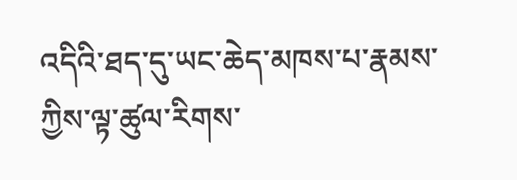འདིའི་ཐད་དུ་ཡང་ཆེད་མཁས་པ་རྣམས་ཀྱིས་ལྟ་ཚུལ་རིགས་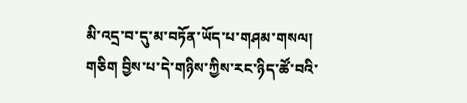མི་འདྲ་བ་དུ་མ་བཏོན་ཡོད་པ་གཤམ་གསལ།
གཅིག བྱིས་པ་དེ་གཉིས་ཀྱིས་རང་ཉིད་ཚོ་བའི་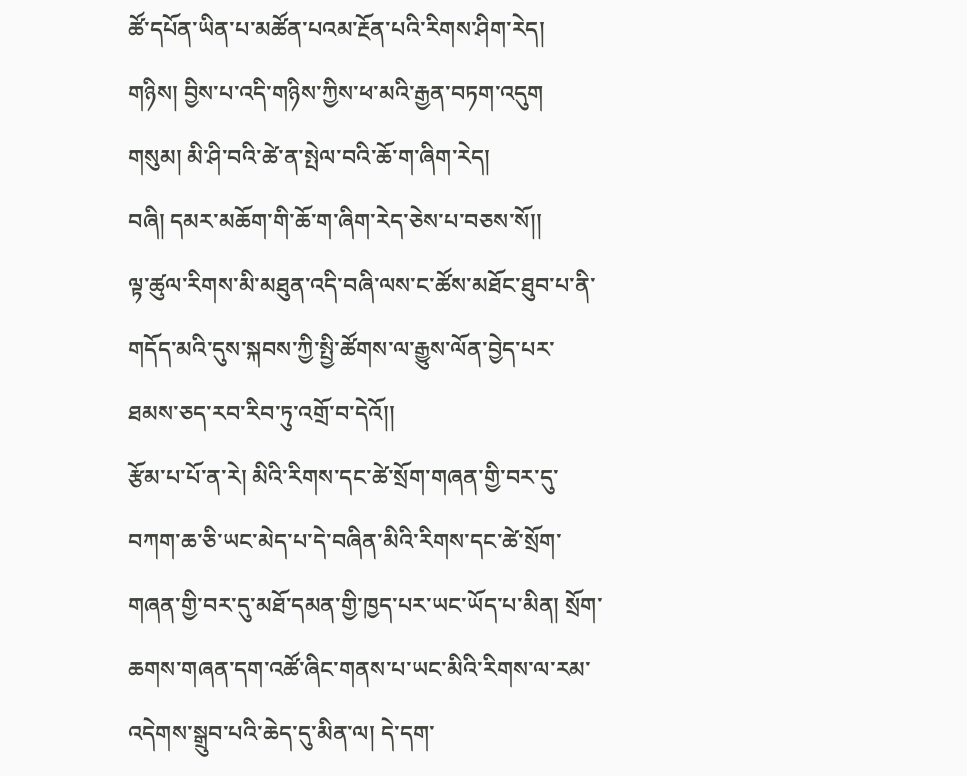ཚོ་དཔོན་ཡིན་པ་མཚོན་པའམ་རྔོན་པའི་རིགས་ཤིག་རེད།
གཉིས། བྱིས་པ་འདི་གཉིས་ཀྱིས་ཕ་མའི་རྒྱན་བཏག་འདུག
གསུམ། མི་ཤི་བའི་ཚེ་ན་སྤེལ་བའི་ཆོ་ག་ཞིག་རེད།
བཞི། དམར་མཆོག་གི་ཆོ་ག་ཞིག་རེད་ཅེས་པ་བཅས་སོ།།
ལྟ་ཚུལ་རིགས་མི་མཐུན་འདི་བཞི་ལས་ང་ཚོས་མཐོང་ཐུབ་པ་ནི་གདོད་མའི་དུས་སྐབས་ཀྱི་སྤྱི་ཚོགས་ལ་རྒྱུས་ལོན་བྱེད་པར་ཐམས་ཅད་རབ་རིབ་ཏུ་འགྲོ་བ་དེའོ།།
རྩོམ་པ་པོ་ན་རེ། མིའི་རིགས་དང་ཚེ་སྲོག་གཞན་གྱི་བར་དུ་བཀག་ཆ་ཅི་ཡང་མེད་པ་དེ་བཞིན་མིའི་རིགས་དང་ཚེ་སྲོག་གཞན་གྱི་བར་དུ་མཐོ་དམན་གྱི་ཁྱད་པར་ཡང་ཡོད་པ་མིན། སྲོག་ཆགས་གཞན་དག་འཚོ་ཞིང་གནས་པ་ཡང་མིའི་རིགས་ལ་རམ་འདེགས་སྒྲུབ་པའི་ཆེད་དུ་མིན་ལ། དེ་དག་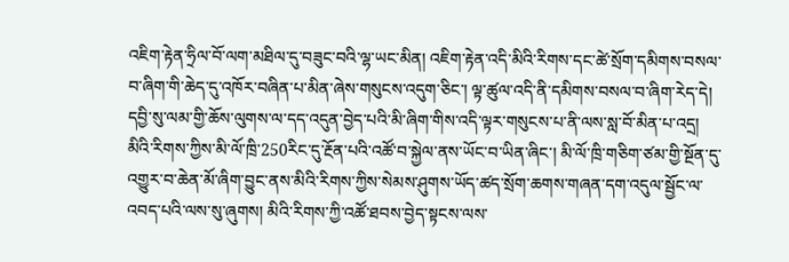འཇིག་རྟེན་ཧྲིལ་བོ་ལག་མཐིལ་དུ་བཟུང་བའི་ལྷ་ཡང་མིན། འཇིག་རྟེན་འདི་མིའི་རིགས་དང་ཚེ་སྲོག་དམིགས་བསལ་བ་ཞིག་གི་ཆེད་དུ་འཁོར་བཞིན་པ་མིན་ཞེས་གསུངས་འདུག་ཅིང་། ལྟ་ཚུལ་འདི་ནི་དམིགས་བསལ་བ་ཞིག་རེད་དེ། དབྱི་སུ་ལམ་གྱི་ཆོས་ལུགས་ལ་དད་འདུན་བྱེད་པའི་མི་ཞིག་གིས་འདི་ལྟར་གསུངས་པ་ནི་ལས་སླ་བོ་མིན་པ་འདྲ།
མིའི་རིགས་ཀྱིས་མི་ལོ་ཁྲི་250རིང་དུ་རྔོན་པའི་འཚོ་བ་སྐྱེལ་ནས་ཡོང་བ་ཡིན་ཞིང་། མི་ལོ་ཁྲི་གཅིག་ཙམ་གྱི་སྔོན་དུ་འགྱུར་བ་ཆེན་མོ་ཞིག་བྱུང་ནས་མིའི་རིགས་ཀྱིས་སེམས་ཤུགས་ཡོད་ཚད་སྲོག་ཆགས་གཞན་དག་འདུལ་སྦྱོང་ལ་འབད་པའི་ལས་སུ་ཞུགས། མིའི་རིགས་ཀྱི་འཚོ་ཐབས་བྱེད་སྟངས་ལས་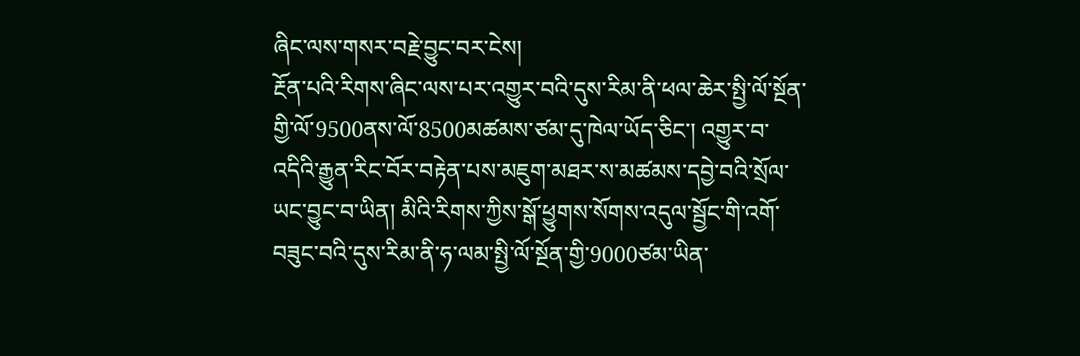ཞིང་ལས་གསར་བརྗེ་བྱུང་བར་ངེས།
རྔོན་པའི་རིགས་ཞིང་ལས་པར་འགྱུར་བའི་དུས་རིམ་ནི་ཕལ་ཆེར་སྤྱི་ལོ་སྔོན་གྱི་ལོ་9500ནས་ལོ་8500མཚམས་ཙམ་དུ་ཁེལ་ཡོད་ཅིང་། འགྱུར་བ་འདིའི་རྒྱུན་རིང་བོར་བརྟེན་པས་མཇུག་མཐར་ས་མཚམས་དབྱེ་བའི་སྲོལ་ཡང་བྱུང་བ་ཡིན། མིའི་རིགས་ཀྱིས་སྒོ་ཕྱུགས་སོགས་འདུལ་སྦྱོང་གི་འགོ་བཟུང་བའི་དུས་རིམ་ནི་ཧ་ལམ་སྤྱི་ལོ་སྔོན་གྱི་9000ཙམ་ཡིན་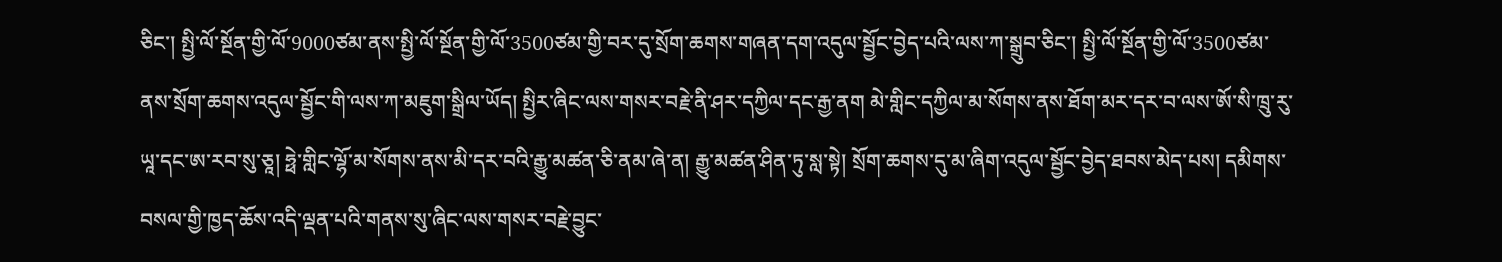ཅིང་། སྤྱི་ལོ་སྔོན་གྱི་ལོ་9000ཙམ་ནས་སྤྱི་ལོ་སྔོན་གྱི་ལོ་3500ཙམ་གྱི་བར་དུ་སྲོག་ཆགས་གཞན་དག་འདུལ་སྦྱོང་བྱེད་པའི་ལས་ཀ་སྒྲུབ་ཅིང་། སྤྱི་ལོ་སྔོན་གྱི་ལོ་3500ཙམ་ནས་སྲོག་ཆགས་འདུལ་སྦྱོང་གི་ལས་ཀ་མཇུག་སྒྲིལ་ཡོད། སྤྱིར་ཞིང་ལས་གསར་བརྗེ་ནི་ཤར་དཀྱིལ་དང་རྒྱ་ནག མེ་གླིང་དཀྱིལ་མ་སོགས་ནས་ཐོག་མར་དར་བ་ལས་ཨོ་སི་ཁྲུ་རུ་ཡཱ་དང་ཨ་རབ་སུ་ཅཱ། ཧྥེ་གླིང་ལྷོ་མ་སོགས་ནས་མི་དར་བའི་རྒྱུ་མཚན་ཅི་ནམ་ཞེ་ན། རྒྱུ་མཚན་ཤིན་ཏུ་སླ་སྟེ། སྲོག་ཆགས་དུ་མ་ཞིག་འདུལ་སྦྱོང་བྱེད་ཐབས་མེད་པས། དམིགས་བསལ་གྱི་ཁྱད་ཆོས་འདི་ལྡན་པའི་གནས་སུ་ཞིང་ལས་གསར་བརྗེ་བྱུང་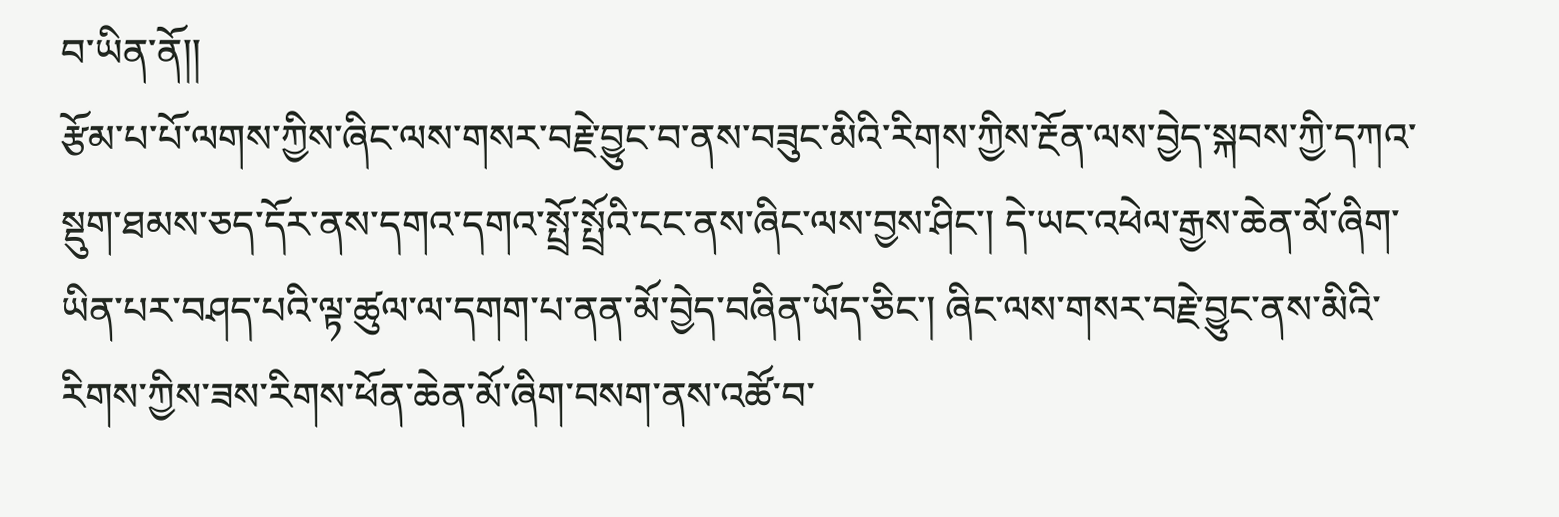བ་ཡིན་ནོ།།
རྩོམ་པ་པོ་ལགས་ཀྱིས་ཞིང་ལས་གསར་བརྗེ་བྱུང་བ་ནས་བཟུང་མིའི་རིགས་ཀྱིས་རྔོན་ལས་བྱེད་སྐབས་ཀྱི་དཀའ་སྡུག་ཐམས་ཅད་དོར་ནས་དགའ་དགའ་སྤྲོ་སྤྲོའི་ངང་ནས་ཞིང་ལས་བྱས་ཤིང་། དེ་ཡང་འཕེལ་རྒྱས་ཆེན་མོ་ཞིག་ཡིན་པར་བཤད་པའི་ལྟ་ཚུལ་ལ་དགག་པ་ནན་མོ་བྱེད་བཞིན་ཡོད་ཅིང་། ཞིང་ལས་གསར་བརྗེ་བྱུང་ནས་མིའི་རིགས་ཀྱིས་ཟས་རིགས་ཕོན་ཆེན་མོ་ཞིག་བསག་ནས་འཚོ་བ་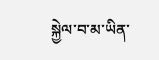སྐྱེལ་བ་མ་ཡིན་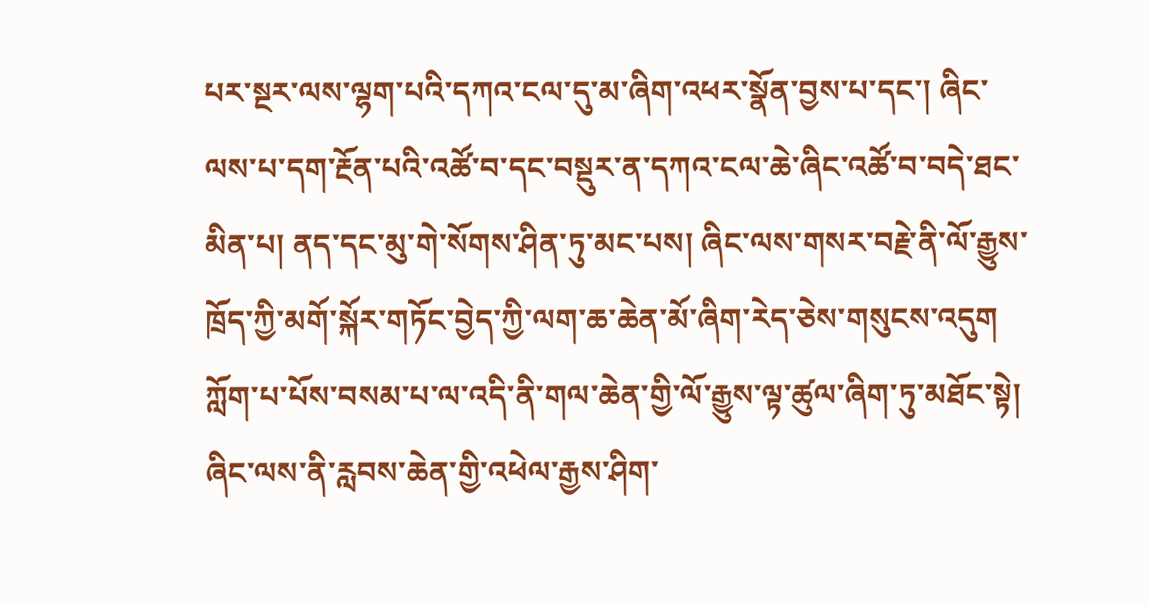པར་སྔར་ལས་ལྷག་པའི་དཀའ་ངལ་དུ་མ་ཞིག་འཕར་སྣོན་བྱས་པ་དང་། ཞིང་ལས་པ་དག་རྔོན་པའི་འཚོ་བ་དང་བསྡུར་ན་དཀའ་ངལ་ཆེ་ཞིང་འཚོ་བ་བདེ་ཐང་མིན་པ། ནད་དང་མུ་གེ་སོགས་ཤིན་ཏུ་མང་པས། ཞིང་ལས་གསར་བརྗེ་ནི་ལོ་རྒྱུས་ཁྲོད་ཀྱི་མགོ་སྐོར་གཏོང་བྱེད་ཀྱི་ལག་ཆ་ཆེན་མོ་ཞིག་རེད་ཅེས་གསུངས་འདུག ཀློག་པ་པོས་བསམ་པ་ལ་འདི་ནི་གལ་ཆེན་གྱི་ལོ་རྒྱུས་ལྟ་ཚུལ་ཞིག་ཏུ་མཐོང་སྟེ། ཞིང་ལས་ནི་རླབས་ཆེན་གྱི་འཕེལ་རྒྱས་ཤིག་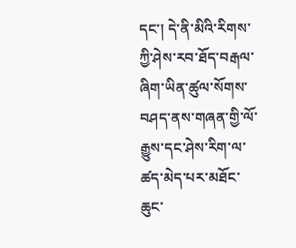དང་། དེ་ནི་མིའི་རིགས་ཀྱི་ཤེས་རབ་ཐོད་བརྒལ་ཞིག་ཡིན་ཚུལ་སོགས་བཤད་ནས་གཞན་གྱི་ལོ་རྒྱུས་དང་ཤེས་རིག་ལ་ཚད་མེད་པར་མཐོང་ཆུང་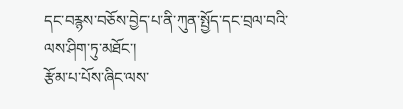དང་བརྙས་བཅོས་བྱེད་པ་ནི་ཀུན་སྤྱོད་དང་བྲལ་བའི་ལས་ཤིག་ཏུ་མཐོང་།
རྩོམ་པ་པོས་ཞིང་ལས་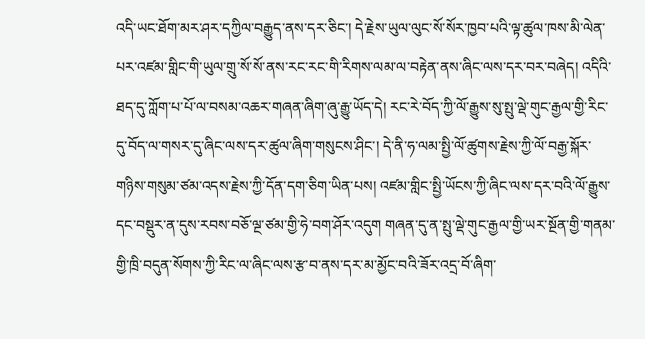འདི་ཡང་ཐོག་མར་ཤར་དཀྱིལ་བརྒྱུད་ནས་དར་ཅིང་། དེ་རྗེས་ཡུལ་ལུང་སོ་སོར་ཁྱབ་པའི་ལྟ་ཚུལ་ཁས་མི་ལེན་པར་འཛམ་གླིང་གི་ཡུལ་གྲུ་སོ་སོ་ནས་རང་རང་གི་རིགས་ལམ་ལ་བརྟེན་ནས་ཞིང་ལས་དར་བར་བཞེད། འདིའི་ཐད་དུ་ཀློག་པ་པོ་ལ་བསམ་འཆར་གཞན་ཞིག་ཞུ་རྒྱུ་ཡོད་དེ། རང་རེ་བོད་ཀྱི་ལོ་རྒྱུས་སུ་སྤུ་ལྡེ་གུང་རྒྱལ་གྱི་རིང་དུ་བོད་ལ་གསར་དུ་ཞིང་ལས་དར་ཚུལ་ཞིག་གསུངས་ཤིང་། དེ་ནི་ཧ་ལམ་སྤྱི་ལོ་ཚུགས་རྗེས་ཀྱི་ལོ་བརྒྱ་སྐོར་གཉིས་གསུམ་ཙམ་འདས་རྗེས་ཀྱི་དོན་དག་ཅིག་ཡིན་པས། འཛམ་གླིང་སྤྱི་ཡོངས་ཀྱི་ཞིང་ལས་དར་བའི་ལོ་རྒྱུས་དང་བསྡུར་ན་དུས་རབས་བཅོ་ལྔ་ཙམ་གྱི་ཧེ་བག་ཤོར་འདུག གཞན་དུ་ན་སྤུ་ལྡེ་གུང་རྒྱལ་གྱི་ཡར་སྔོན་གྱི་གནམ་གྱི་ཁྲི་བདུན་སོགས་ཀྱི་རིང་ལ་ཞིང་ལས་རྩ་བ་ནས་དར་མ་མྱོང་བའི་ཟོར་འདྲ་བོ་ཞིག་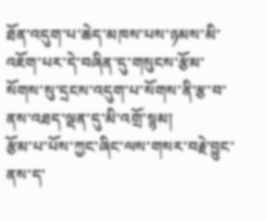ཐོན་འདུག་པ་ཆེད་མཁས་པས་ཉམས་མི་འཇོག་པར་དེ་བཞིན་དུ་གསུངས་རྩོམ་སོགས་སུ་དྲངས་འདུག་པ་སོགས་ནི་རྩ་བ་ནས་འཐད་ལྡན་དུ་མི་འགྲོ་སྙམ།
རྩོམ་པ་པོས་ཀྱང་ཞིང་ལས་གསར་བརྗེ་བྱུང་ནས་ད་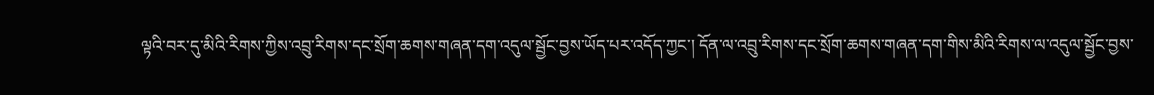ལྟའི་བར་དུ་མིའི་རིགས་ཀྱིས་འབྲུ་རིགས་དང་སྲོག་ཆགས་གཞན་དག་འདུལ་སྦྱོང་བྱས་ཡོད་པར་འདོད་ཀྱང་། དོན་ལ་འབྲུ་རིགས་དང་སྲོག་ཆགས་གཞན་དག་གིས་མིའི་རིགས་ལ་འདུལ་སྦྱོང་བྱས་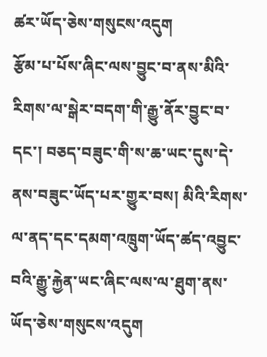ཚར་ཡོད་ཅེས་གསུངས་འདུག
རྩོམ་པ་པོས་ཞིང་ལས་བྱུང་བ་ནས་མིའི་རིགས་ལ་སྒེར་བདག་གི་རྒྱུ་ནོར་བྱུང་བ་དང་། བཅད་བཟུང་གི་ས་ཆ་ཡང་དུས་དེ་ནས་བཟུང་ཡོད་པར་གྱུར་བས། མིའི་རིགས་ལ་ནད་དང་དམག་འཁྲུག་ཡོད་ཚད་འབྱུང་བའི་རྒྱུ་རྐྱེན་ཡང་ཞིང་ལས་ལ་ཐུག་ནས་ཡོད་ཅེས་གསུངས་འདུག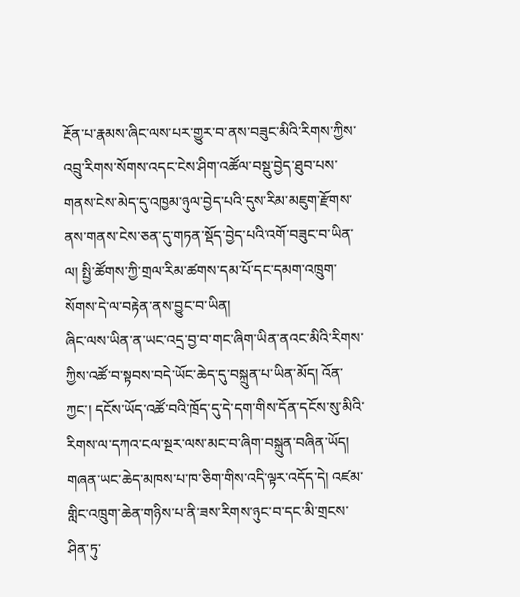རྔོན་པ་རྣམས་ཞིང་ལས་པར་གྱུར་བ་ནས་བཟུང་མིའི་རིགས་ཀྱིས་འབྲུ་རིགས་སོགས་འདང་ངེས་ཤིག་འཚོལ་བསྡུ་བྱེད་ཐུབ་པས་གནས་ངེས་མེད་དུ་འཁྱམ་ཉུལ་བྱེད་པའི་དུས་རིམ་མཇུག་རྫོགས་ནས་གནས་ངེས་ཅན་དུ་གཏན་སྡོད་བྱེད་པའི་འགོ་བཟུང་བ་ཡིན་ལ། སྤྱི་ཚོགས་ཀྱི་གྲལ་རིམ་ཚགས་དམ་པོ་དང་དམག་འཁྲུག་སོགས་དེ་ལ་བརྟེན་ནས་བྱུང་བ་ཡིན།
ཞིང་ལས་ཡིན་ན་ཡང་འདྲ་བྱ་བ་གང་ཞིག་ཡིན་ནའང་མིའི་རིགས་ཀྱིས་འཚོ་བ་སྟབས་བདེ་ཡོང་ཆེད་དུ་བསྐྲུན་པ་ཡིན་མོད། འོན་ཀྱང་། དངོས་ཡོད་འཚོ་བའི་ཁྲོད་དུ་དེ་དག་གིས་དོན་དངོས་སུ་མིའི་རིགས་ལ་དཀའ་ངལ་སྔར་ལས་མང་བ་ཞིག་བསྐྲུན་བཞིན་ཡོད།
གཞན་ཡང་ཆེད་མཁས་པ་ཁ་ཅིག་གིས་འདི་ལྟར་འདོད་དེ། འཛམ་གླིང་འཁྲུག་ཆེན་གཉིས་པ་ནི་ཟས་རིགས་ཉུང་བ་དང་མི་གྲངས་ཤིན་ཏུ་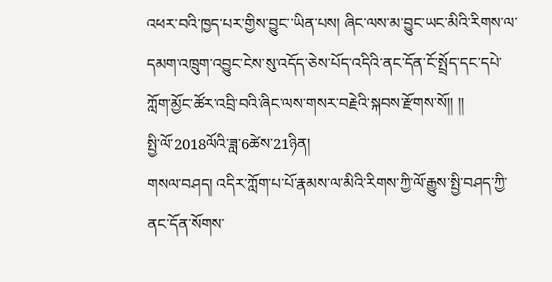འཕར་བའི་ཁྱད་པར་གྱིས་བྱུང་་ཡིན་པས། ཞིང་ལས་མ་བྱུང་ཡང་མིའི་རིགས་ལ་དམག་འཁྲུག་འབྱུང་ངེས་སུ་འདོད་ཅེས་པོད་འདིའི་ནང་དོན་ངོ་སྤྲོད་དང་དཔེ་ཀློག་མྱོང་ཚོར་འབྲི་བའི་ཞིང་ལས་གསར་བརྗེའི་སྐབས་རྫོགས་སོ།། །།
སྤྱི་ལོ་2018ལོའི་ཟླ་6ཚེས་21ཉིན།
གསལ་བཤད། འདིར་ཀློག་པ་པོ་རྣམས་ལ་མིའི་རིགས་ཀྱི་ལོ་རྒྱུས་སྤྱི་བཤད་ཀྱི་ནང་དོན་སོགས་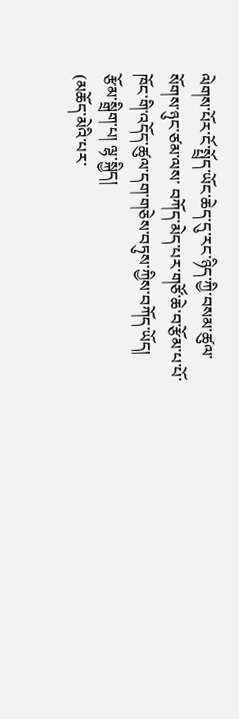ལེགས་པོར་ངོ་སྤྲོད་ཡོང་ཆེད་དུ་རང་ཉིད་ཀྱི་བསམ་ཚུལ་སོགས་ཉུང་ཙམ་ལས་ བཀོད་མེད་པར་གཙོ་ཆེ་བ་རྩོམ་པ་པོ་ཁོང་གི་འདོད་ཚུལ་དག་གཅེས་བཏུས་ཀྱིས་བཀོད་ཡོད།
རྩོམ་སྒྲིག་པ། ལྷ་སྐྱིད།
(མཆོད་མེའི་པར་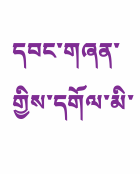དབང་གཞན་གྱིས་དགོལ་མི་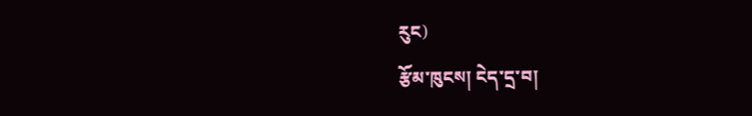རུང)
རྩོམ་ཁུངས། ངེད་དྲ་བ།